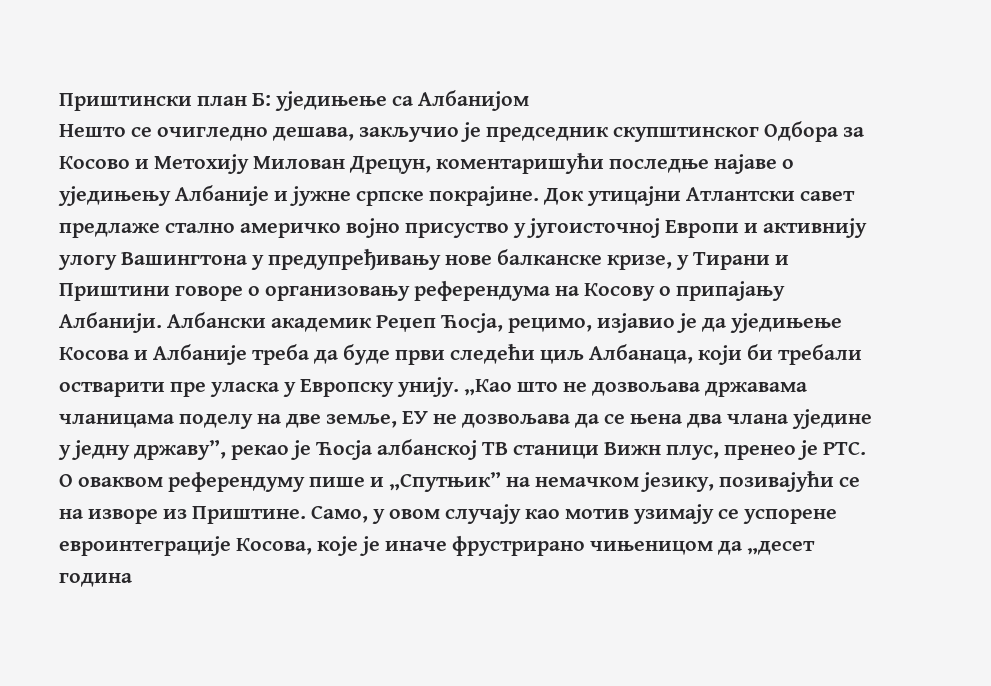Приштински план Б: уједињење са Албанијом
Нешто се очигледно дешава, закључио је председник скупштинског Одбора за Косово и Метохију Милован Дрецун, коментаришући последње најаве о уједињењу Албаније и јужне српске покрајине. Док утицајни Атлантски савет предлаже стално америчко војно присуство у југоисточној Европи и активнију улогу Вашингтона у предупређивању нове балканске кризе, у Тирани и Приштини говоре о организовању референдума на Косову о припајању Албанији. Албански академик Реџеп Ћосја, рецимо, изјавио је да уједињење Косова и Албаније треба да буде први следећи циљ Албанаца, који би требали остварити пре уласка у Европску унију. „Као што не дозвољава државама чланицама поделу на две земље, ЕУ не дозвољава да се њена два члана уједине у једну државу”, рекао је Ћосја албанској ТВ станици Вижн плус, пренео је РТС.
О оваквом референдуму пише и „Спутњик” на немачком језику, позивајући се на изворе из Приштине. Само, у овом случају као мотив узимају се успорене евроинтеграције Косова, које је иначе фрустрирано чињеницом да „десет година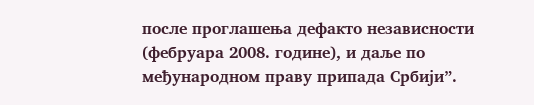после проглашења дефакто независности (фебруара 2008. године), и даље по међународном праву припада Србији”.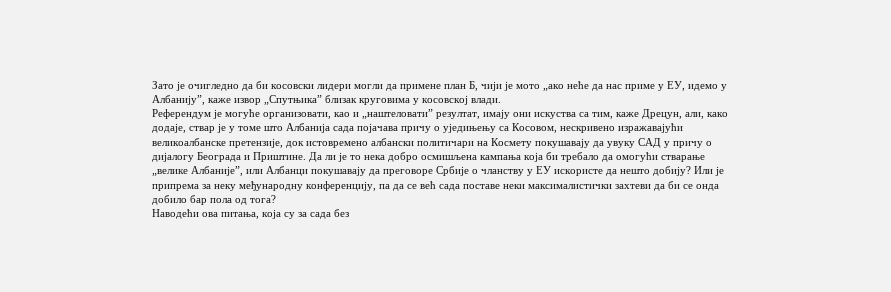Зато је очигледно да би косовски лидери могли да примене план Б, чији је мото „ако неће да нас приме у ЕУ, идемо у Албанију”, каже извор „Спутњика” близак круговима у косовској влади.
Референдум је могуће организовати, као и „наштеловати” резултат, имају они искуства са тим, каже Дрецун, али, како додаје, ствар је у томе што Албанија сада појачава причу о уједињењу са Косовом, нескривено изражавајући великоалбанске претензије, док истовремено албански политичари на Космету покушавају да увуку САД у причу о дијалогу Београда и Приштине. Да ли је то нека добро осмишљена кампања која би требало да омогући стварање „велике Албаније”, или Албанци покушавају да преговоре Србије о чланству у ЕУ искористе да нешто добију? Или је припрема за неку међународну конференцију, па да се већ сада поставе неки максималистички захтеви да би се онда добило бар пола од тога?
Наводећи ова питања, која су за сада без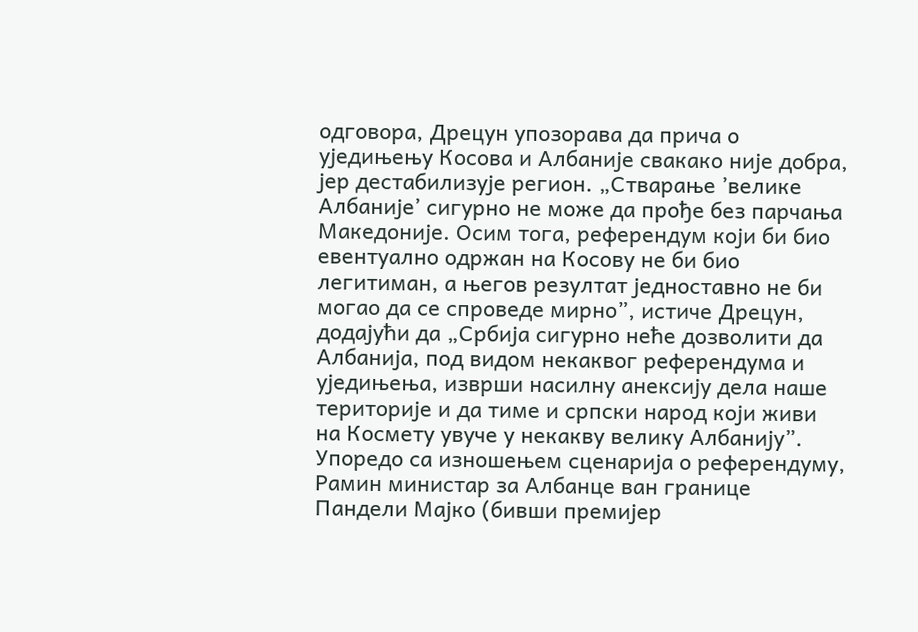одговора, Дрецун упозорава да прича о уједињењу Косова и Албаније свакако није добра, јер дестабилизује регион. „Стварање ’велике Албаније’ сигурно не може да прође без парчања Македоније. Осим тога, референдум који би био евентуално одржан на Косову не би био легитиман, а његов резултат једноставно не би могао да се спроведе мирно”, истиче Дрецун, додајући да „Србија сигурно неће дозволити да Албанија, под видом некаквог референдума и уједињења, изврши насилну анексију дела наше територије и да тиме и српски народ који живи на Космету увуче у некакву велику Албанију”.
Упоредо са изношењем сценарија о референдуму, Рамин министар за Албанце ван границе Пандели Мајко (бивши премијер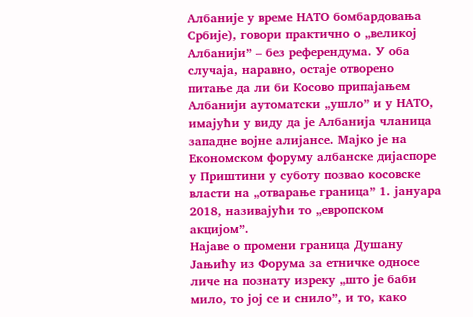Албаније у време НАТО бомбардовања Србије), говори практично о „великој Албанији” – без референдума. У оба случаја, наравно, остаје отворено питање да ли би Косово припајањем Албанији аутоматски „ушло” и у НАТО, имајући у виду да је Албанија чланица западне војне алијансе. Мајко је на Економском форуму албанске дијаспоре у Приштини у суботу позвао косовске власти на „отварање граница” 1. јануара 2018, називајући то „европском акцијом”.
Најаве о промени граница Душану Јањићу из Форума за етничке односе личе на познату изреку „што је баби мило, то јој се и снило”, и то, како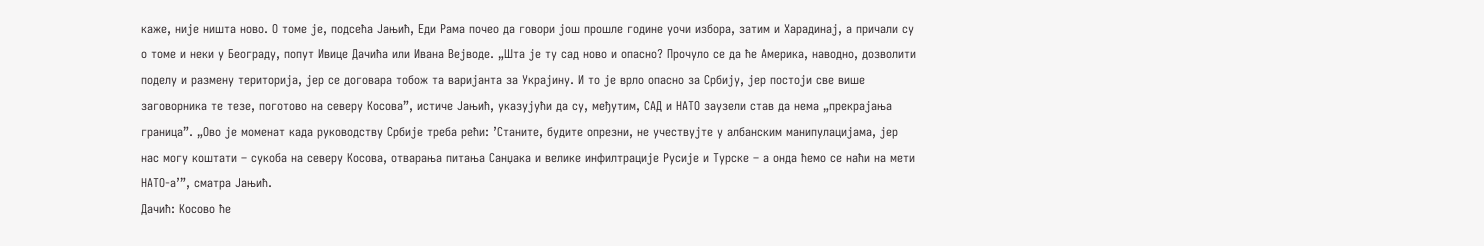каже, није ништа ново. О томе је, подсећа Јањић, Еди Рама почео да говори још прошле године уочи избора, затим и Харадинај, а причали су о томе и неки у Београду, попут Ивице Дачића или Ивана Вејводе. „Шта је ту сад ново и опасно? Прочуло се да ће Америка, наводно, дозволити поделу и размену територија, јер се договара тобож та варијанта за Украјину. И то је врло опасно за Србију, јер постоји све више заговорника те тезе, поготово на северу Косова”, истиче Јањић, указујући да су, међутим, САД и НАТО заузели став да нема „прекрајања граница”. „Ово је моменат када руководству Србије треба рећи: ’Станите, будите опрезни, не учествујте у албанским манипулацијама, јер нас могу коштати – сукоба на северу Косова, отварања питања Санџака и велике инфилтрације Русије и Турске – а онда ћемо се наћи на мети НАТО-а’”, сматра Јањић.
Дачић: Косово ће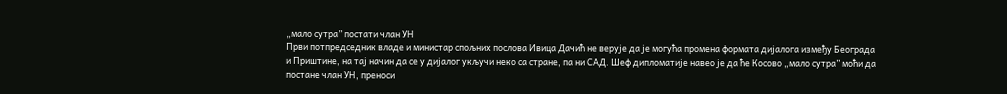„мало сутра” постати члан УН
Први потпредседник владе и министар спољних послова Ивица Дачић не верује да је могућа промена формата дијалога између Београда и Приштине, на тај начин да се у дијалог укључи неко са стране, па ни САД. Шеф дипломатије навео је да ће Косово „мало сутра” моћи да постане члан УН, преноси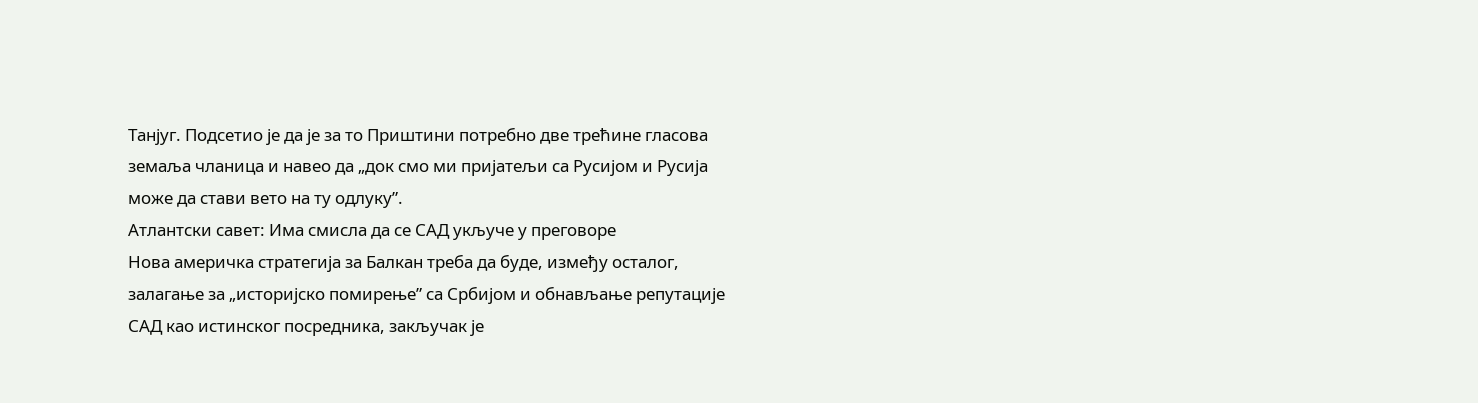Танјуг. Подсетио је да је за то Приштини потребно две трећине гласова земаља чланица и навео да „док смо ми пријатељи са Русијом и Русија може да стави вето на ту одлуку”.
Атлантски савет: Има смисла да се САД укључе у преговоре
Нова америчка стратегија за Балкан треба да буде, између осталог, залагање за „историјско помирење” са Србијом и обнављање репутације САД као истинског посредника, закључак је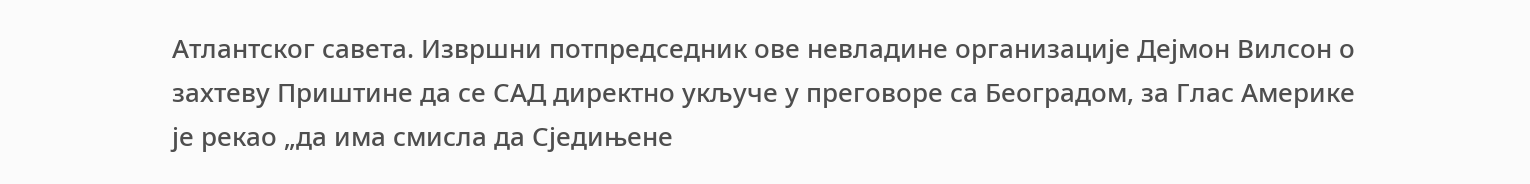Атлантског савета. Извршни потпредседник ове невладине организације Дејмон Вилсон о захтеву Приштине да се САД директно укључе у преговоре са Београдом, за Глас Америке је рекао „да има смисла да Сједињене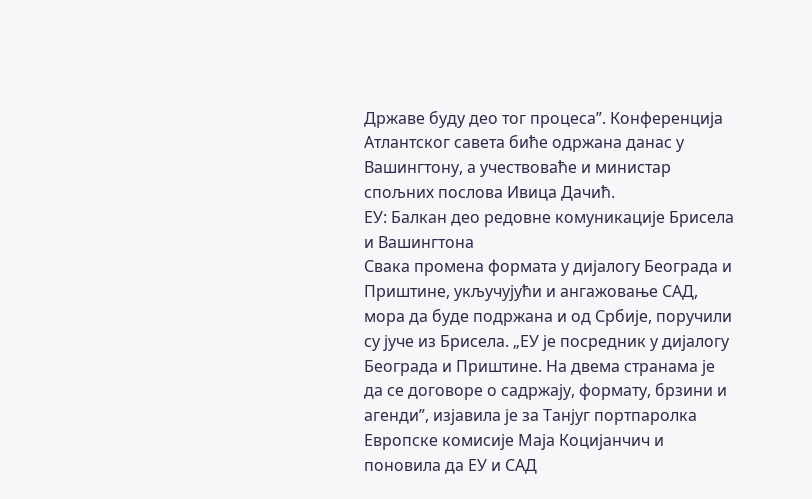Државе буду део тог процеса”. Конференција Атлантског савета биће одржана данас у Вашингтону, а учествоваће и министар спољних послова Ивица Дачић.
ЕУ: Балкан део редовне комуникације Брисела и Вашингтона
Свака промена формата у дијалогу Београда и Приштине, укључујући и ангажовање САД, мора да буде подржана и од Србије, поручили су јуче из Брисела. „ЕУ је посредник у дијалогу Београда и Приштине. На двема странама је да се договоре о садржају, формату, брзини и агенди”, изјавила је за Танјуг портпаролка Европске комисије Маја Коцијанчич и поновила да ЕУ и САД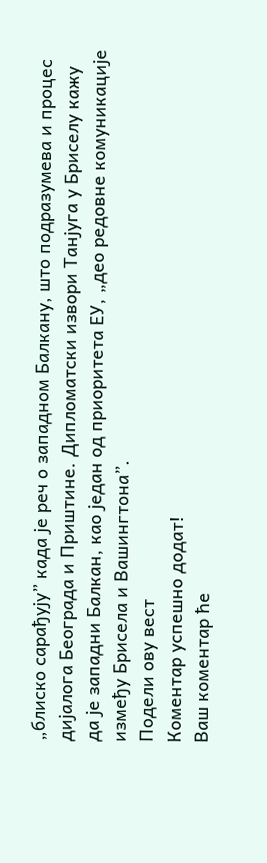„блиско сарађују” када је реч о западном Балкану, што подразумева и процес дијалога Београда и Приштине. Дипломатски извори Танјуга у Бриселу кажу да је западни Балкан, као један од приоритета ЕУ, „део редовне комуникације између Брисела и Вашингтона”.
Подели ову вест
Комeнтар успeшно додат!
Ваш комeнтар ћe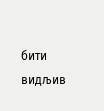бити видљив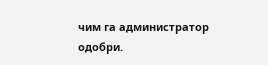чим га администратор одобри.